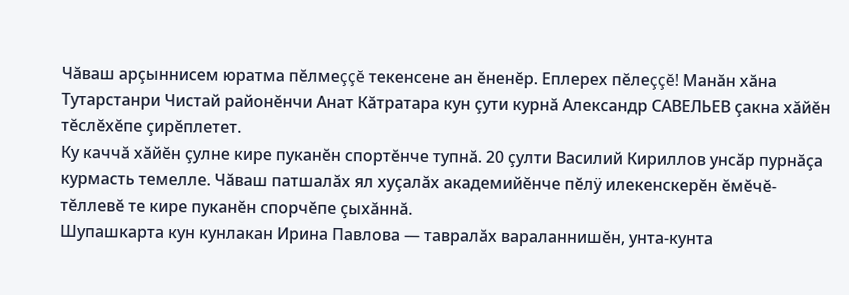Чăваш арçыннисем юратма пĕлмеççĕ текенсене ан ĕненĕр. Еплерех пĕлеççĕ! Манăн хăна Тутарстанри Чистай районĕнчи Анат Кăтратара кун çути курнă Александр САВЕЛЬЕВ çакна хăйĕн тĕслĕхĕпе çирĕплетет.
Ку каччă хăйĕн çулне кире пуканĕн спортĕнче тупнă. 20 çулти Василий Кириллов унсăр пурнăçа курмасть темелле. Чăваш патшалăх ял хуçалăх академийĕнче пĕлÿ илекенскерĕн ĕмĕчĕ-тĕллевĕ те кире пуканĕн спорчĕпе çыхăннă.
Шупашкарта кун кунлакан Ирина Павлова — тавралăх вараланнишĕн, унта-кунта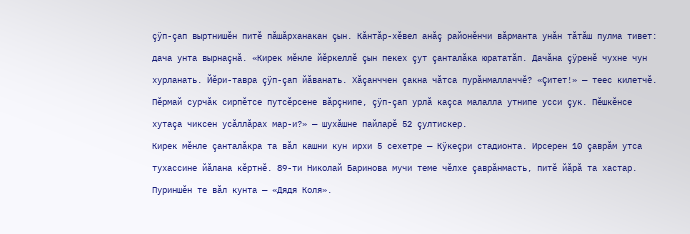çÿп-çап выртнишĕн питĕ пăшăрханакан çын. Кăнтăр-хĕвел анăç районĕнчи вăрманта унăн тăтăш пулма тивет: дача унта вырнаçнă. «Кирек мĕнле йĕркеллĕ çын пекех çут çанталăка юрататăп. Дачăна çÿренĕ чухне чун хурланать. Йĕри-тавра çÿп-çап йăванать. Хăçанччен çакна чăтса пурăнмаллаччĕ? «Çитет!» — теес килетчĕ. Пĕрмай сурчăк сирпĕтсе путсĕрсене вăрçнипе, çÿп-çап урлă каçса малалла утнипе усси çук. Пĕшкĕнсе хутаçа чиксен усăллăрах мар-и?» — шухăшне пайларĕ 52 çултискер.
Кирек мĕнле çанталăкра та вăл кашни кун ирхи 5 сехетре — Кÿкеçри стадионта. Ирсерен 10 çаврăм утса тухассине йăлана кĕртнĕ. 89-ти Николай Баринова мучи теме чĕлхе çаврăнмасть, питĕ йăрă та хастар. Пуриншĕн те вăл кунта — «Дядя Коля».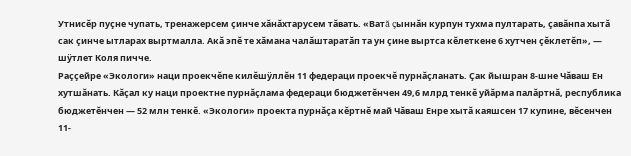Утнисĕр пуçне чупать, тренажерсем çинче хăнăхтарусем тăвать. «Ватă çыннăн курпун тухма пултарать, çавăнпа хытă сак çинче ытларах выртмалла. Акă эпĕ те хăмана чалăштаратăп та ун çине выртса кĕлеткене 6 хутчен çĕклетĕп», — шÿтлет Коля пичче.
Раççейре «Экологи» наци проекчĕпе килĕшÿллĕн 11 федераци проекчĕ пурнăçланать. Çак йышран 8-шне Чăваш Ен хутшăнать. Кăçал ку наци проектне пурнăçлама федераци бюджетĕнчен 49,6 млрд тенкĕ уйăрма палăртнă, республика бюджетĕнчен — 52 млн тенкĕ. «Экологи» проекта пурнăçа кĕртнĕ май Чăваш Енре хытă каяшсен 17 купине, вĕсенчен 11-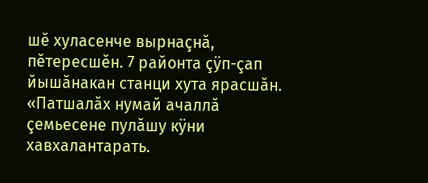шĕ хуласенче вырнаçнă, пĕтересшĕн. 7 районта çÿп-çап йышăнакан станци хута ярасшăн.
«Патшалăх нумай ачаллă çемьесене пулăшу кÿни хавхалантарать.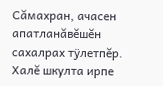Сăмахран, ачасен апатланăвĕшĕн сахалрах тÿлетпĕр. Халĕ шкулта ирпе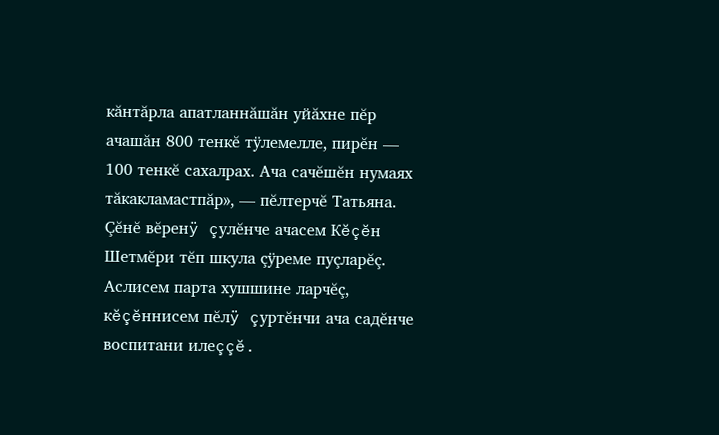кăнтăрла апатланнăшăн уйăхне пĕр ачашăн 800 тенкĕ тÿлемелле, пирĕн — 100 тенкĕ сахалрах. Ача сачĕшĕн нумаях тăкакламастпăр», — пĕлтерчĕ Татьяна. Çĕнĕ вĕренÿ çулĕнче ачасем Кĕçĕн Шетмĕри тĕп шкула çÿреме пуçларĕç. Аслисем парта хушшине ларчĕç, кĕçĕннисем пĕлÿ çуртĕнчи ача садĕнче воспитани илеççĕ.